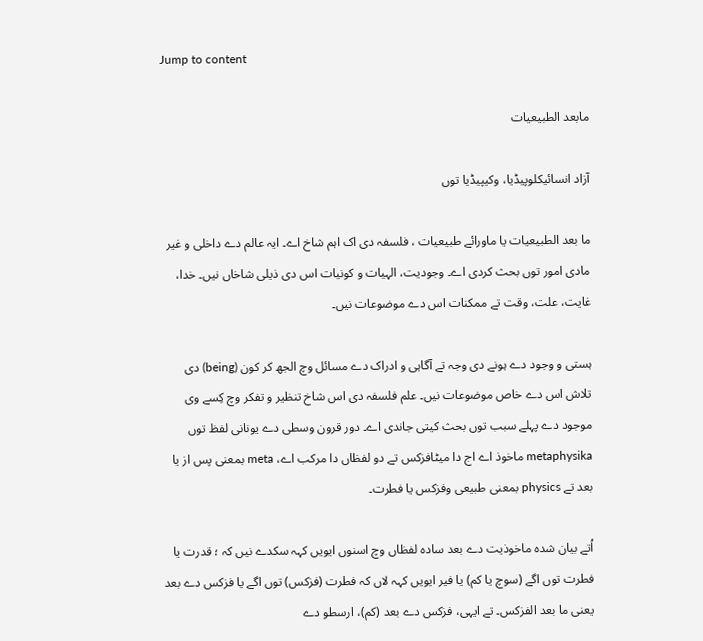Jump to content

مابعد الطبيعيات

آزاد انسائیکلوپیڈیا، وکیپیڈیا توں

ما بعد الطبيعيات یا ماورائے طبيعيات ، فلسفہ دی اک اہم شاخ اے۔ ایہ عالم دے داخلی و غیر مادی امور توں بحث کردی اے۔ وجودیت، الہیات و کونیات اس دی ذیلی شاخاں نيں۔ خدا، غایت، علت، وقت تے ممکنات اس دے موضوعات نيں۔

ہستی و وجود دے ہونے دی وجہ تے آگاہی و ادراک دے مسائل وچ الجھ کر کون (being) دی تلاش اس دے خاص موضوعات نيں۔ علم فلسفہ دی اس شاخ تنظیر و تفکر وچ کِسے وی موجود دے پہلے سبب توں بحث کيتی جاندی اے۔ دور قرون وسطی دے یونانی لفظ توں metaphysika ماخوذ اے اج دا میٹافزکس تے دو لفظاں دا مرکب اے، meta بمعنی پس از یا بعد تے physics بمعنی طبیعی وفزکس یا فطرت۔

اُتے بیان شدہ ماخوذیت دے بعد سادہ لفظاں وچ اسنوں ایويں کہہ سکدے نيں کہ ؛ قدرت یا فطرت توں اگے (سوچ یا کم) یا فیر ایويں کہہ لاں کہ فطرت (فزکس) توں اگے یا فزکس دے بعد یعنی ما بعد الفزکس۔ تے ایہی، فزکس دے بعد (کم)، ارسطو دے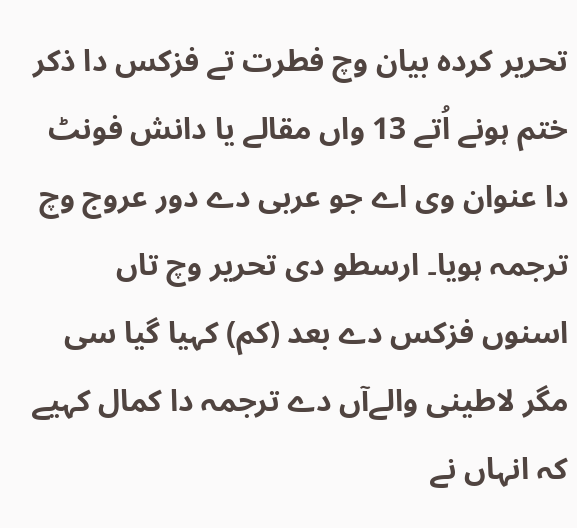تحریر کردہ بیان وچ فطرت تے فزکس دا ذکر ختم ہونے اُتے 13 واں مقالے یا دانش فونٹ دا عنوان وی اے جو عربی دے دور عروج وچ ترجمہ ہويا۔ ارسطو دی تحریر وچ تاں اسنوں فزکس دے بعد (کم) کہیا گیا سی مگر لاطینی والےآں دے ترجمہ دا کمال کہیے کہ انہاں نے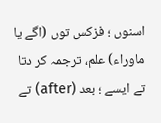اسنوں ؛ فزکس توں (اگے یا ماوراء) علم، ترجمہ کر دتا تے ايسے ؛ بعد (after) تے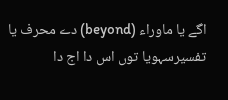اگے یا ماوراء (beyond) دے محرف یا تفسیرسہويا توں اس دا اج دا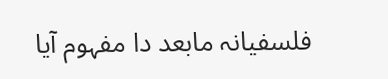فلسفیانہ مابعد دا مفہوم آیا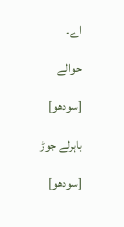اے۔

حوالے

[سودھو]

باہرلے جوڑ

[سودھو]